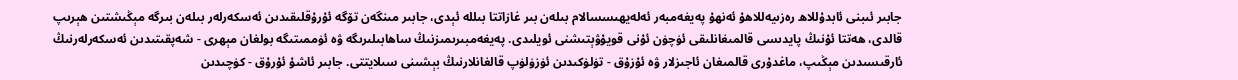جابىر ئىبنى ئابدۇللاھ رەزىيەللاھۇ ئەنھۇ پەيغەمبەر ئەلەيھىسسالام بىلەن بىر غازاتتا بىللە ئېدى، جابىر مىنگەن تۆگە ئۇرۇقلىقىدىن ئەسكەرلەر بىلەن بىرگە مېڭىشتىن ھېرىپ قالدى، ھەتتا ئۇنىڭ پايدىسى قالمىغانلىقى ئۈچۈن ئۇنى قويۇۋېتىشنى ئويلىدى. پەيغەمبىرىمىزنىڭ ساھابىلىرىگە ۋە ئۈممىتىگە بولغان مېھرى - شەپقىتىدىن ئەسكەرلەرنىڭ ئارقىسىدىن مېڭىپ، ماغدۇرى قالمىغان ئاجىزلار ۋە ئۇزۇق - تۈلۈكىدىن ئۈزۈلۈپ قالغانلارنىڭ بېشىنى سىلايتتى. جابىر ئاشۇ ئۇرۇق - كۈچىدىن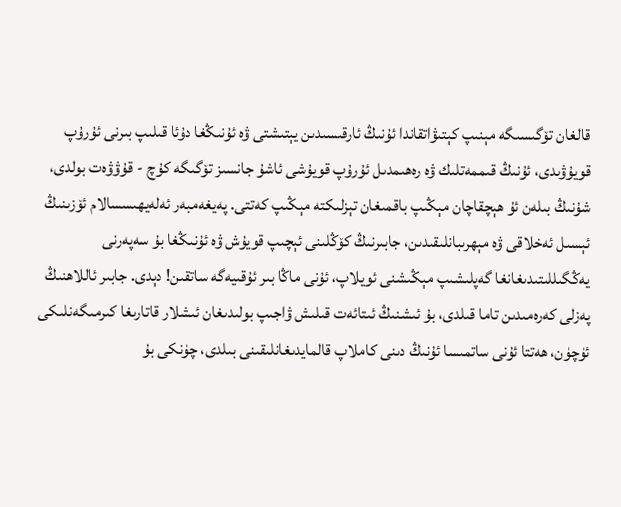قالغان تۆگىسىگە مېنىپ كېتىۋاتقاندا ئۇنىڭ ئارقىسىدىن يېتىشتى ۋە ئۇنىڭغا دۇئا قىلىپ بىرنى ئۇرۇپ قويۇۋىدى، ئۇنىڭ قىممەتلىك ۋە رەھىمدىل ئۇرۇپ قويۇشى ئاشۇ جانسىز تۆگىگە كۇچ - قۇۋۋەت بولدى، شۇنىڭ بىلەن ئۇ ھېچقاچان مېڭىپ باقمىغان تېزلىكتە مېڭىپ كەتتى. پەيغەمبەر ئەلەيھىسسالام ئۆزىنىڭ ئېسىل ئەخلاقى ۋە مېھرىبانلىقىدىن، جابىرنىڭ كۆڭلىنى ئېچىپ قويۇش ۋە ئۇنىڭغا بۇ سەپەرنى يەڭگىللىتىدىغانغا گەپلىشىپ مېڭىشنى ئويلاپ، ئۇنى ماڭا بىر ئۇقىيەگە ساتقىن! دېدى. جابىر ئاللاھنىڭ پەزلى كەرەمىدىن تاما قىلدى، بۇ ئىشنىڭ ئىتائەت قىلىش ۋاجىپ بولىدىغان ئىشلار قاتارىغا كىرمىگەنلىكى ئۈچۈن، ھەتتا ئۇنى ساتمىسا ئۇنىڭ دىنى كاملاپ قالمايدىغانلىقىنى بىلدى، چۈنكى بۇ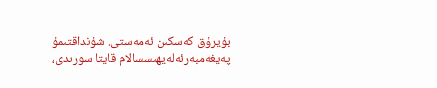بۇيرۇق كەسكىن ئەمەستى. شۇنداقتىمۇ پەيغەمبەرئەلەيھىسسالام قايتا سورىدى،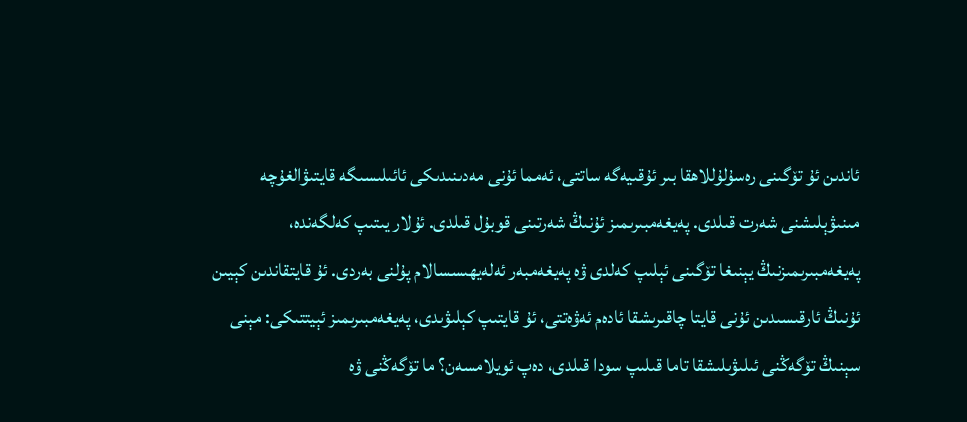ئاندىن ئۇ تۆگىنى رەسۇلۇللاھقا بىر ئۇقىيەگە ساتتى، ئەمما ئۇنى مەدىنىدىكى ئائىلىسىگە قايتىۋالغۇچە مىنىۋېلىشنى شەرت قىلدى. پەيغەمبىرىمىز ئۇنىڭ شەرتىنى قوبۇل قىلدى. ئۇلار يىتىپ كەلگەندە، پەيغەمبىرىمىزنىڭ يېنىغا تۆگىنى ئېلىپ كەلدى ۋە پەيغەمبەر ئەلەيھىسسالام پۇلنى بەردى. ئۇ قايتقاندىن كېيىن ئۇنىڭ ئارقىسىدىن ئۇنى قايتا چاقىرىشقا ئادەم ئەۋەتتى، ئۇ قايتىپ كېلىۋىدى، پەيغەمبىرىمىز ئېيتتىكى: مېنى سېنىڭ تۆگەڭنى ئىلىۋىلىشقا تاما قىلىپ سودا قىلدى، دەپ ئويلامسەن؟ ما تۆگەڭنى ۋە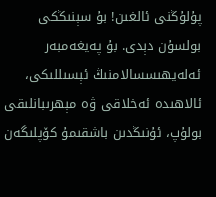پۇلۇڭنى ئالغىن! بۇ سېنىڭكى بولسۇن دېدى. بۇ پەيغەمبەر ئەلەيھىسسالامنىڭ ئېسىللىكى، ئالاھىدە ئەخلاقى ۋە مېھرىبانلىقى بولۇپ، ئۇنىڭدىن باشقىمۇ كۆپلىگەن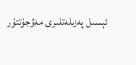ئېسىل پەزىلەتلىرى مەۋجۇتتۇر